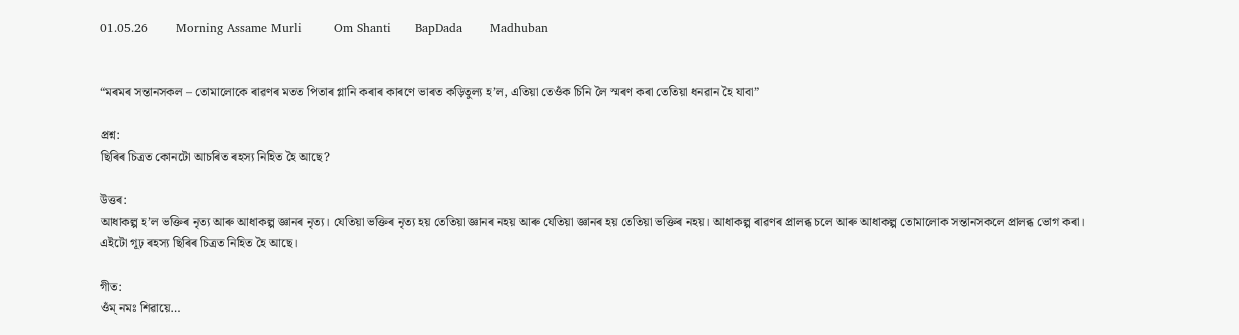01.05.26       Morning Assame Murli        Om Shanti      BapDada       Madhuban


“মৰমৰ সন্তানসকল – তোমালোকে ৰাৱণৰ মতত পিতাৰ গ্লানি কৰাৰ কাৰণে ভাৰত কড়িতুল্য হ’ল, এতিয়া তেওঁক চিনি লৈ স্মৰণ কৰা তেতিয়া ধনৱান হৈ যাবা”

প্ৰশ্ন:
ছিৰিৰ চিত্ৰত কোনটো আচৰিত ৰহস্য নিহিত হৈ আছে?

উত্তৰ:
আধাকল্প হ’ল ভক্তিৰ নৃত্য আৰু আধাকল্প জ্ঞানৰ নৃত্য। যেতিয়া ভক্তিৰ নৃত্য হয় তেতিয়া জ্ঞানৰ নহয় আৰু যেতিয়া জ্ঞানৰ হয় তেতিয়া ভক্তিৰ নহয়। আধাকল্প ৰাৱণৰ প্ৰালব্ধ চলে আৰু আধাকল্প তোমালোক সন্তানসকলে প্ৰালব্ধ ভোগ কৰা। এইটো গূঢ় ৰহস্য ছিৰিৰ চিত্ৰত নিহিত হৈ আছে।

গীত:
ওঁম্‌ নমঃ শিৱায়ে…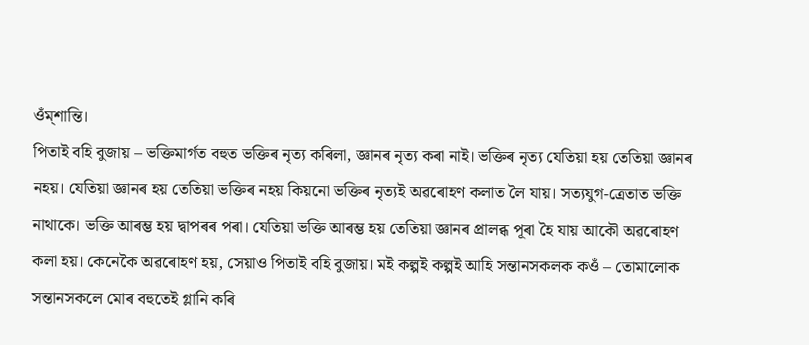ওঁম্শান্তি।
পিতাই বহি বুজায় – ভক্তিমাৰ্গত বহুত ভক্তিৰ নৃত্য কৰিলা, জ্ঞানৰ নৃত্য কৰা নাই। ভক্তিৰ নৃত্য যেতিয়া হয় তেতিয়া জ্ঞানৰ নহয়। যেতিয়া জ্ঞানৰ হয় তেতিয়া ভক্তিৰ নহয় কিয়নো ভক্তিৰ নৃত্যই অৱৰোহণ কলাত লৈ যায়। সত্যযুগ-ত্ৰেতাত ভক্তি নাথাকে। ভক্তি আৰম্ভ হয় দ্বাপৰৰ পৰা। যেতিয়া ভক্তি আৰম্ভ হয় তেতিয়া জ্ঞানৰ প্ৰালব্ধ পূৰা হৈ যায় আকৌ অৱৰোহণ কলা হয়। কেনেকৈ অৱৰোহণ হয়, সেয়াও পিতাই বহি বুজায়। মই কল্পই কল্পই আহি সন্তানসকলক কওঁ – তোমালোক সন্তানসকলে মোৰ বহুতেই গ্লানি কৰি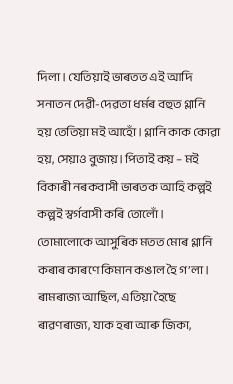দিলা। যেতিয়াই ভাৰতত এই আদি সনাতন দেৱী-দেৱতা ধৰ্মৰ বহুত গ্লানি হয় তেতিয়া মই আহোঁ। গ্লানি কাক কোৱা হয়, সেয়াও বুজায়। পিতাই কয় – মই বিকাৰী নৰকবাসী ভাৰতক আহি কল্পই কল্পই স্বৰ্গবাসী কৰি তোলোঁ। তোমালোকে আসুৰিক মতত মোৰ গ্লানি কৰাৰ কাৰণে কিমান কঙাল হৈ গ’লা। ৰামৰাজ্য আছিল, এতিয়া হৈছে ৰাৱণৰাজ্য, যাক হৰা আৰু জিকা,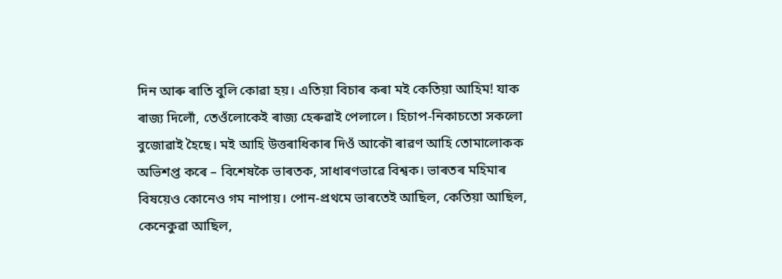দিন আৰু ৰাতি বুলি কোৱা হয়। এতিয়া বিচাৰ কৰা মই কেতিয়া আহিম! যাক ৰাজ্য দিলোঁ, তেওঁলোকেই ৰাজ্য হেৰুৱাই পেলালে। হিচাপ-নিকাচতো সকলো বুজোৱাই হৈছে। মই আহি উত্তৰাধিকাৰ দিওঁ আকৌ ৰাৱণ আহি তোমালোকক অভিশপ্ত কৰে – বিশেষকৈ ভাৰতক, সাধাৰণভাৱে বিশ্বক। ভাৰতৰ মহিমাৰ বিষয়েও কোনেও গম নাপায়। পোন-প্ৰথমে ভাৰতেই আছিল, কেতিয়া আছিল, কেনেকুৱা আছিল,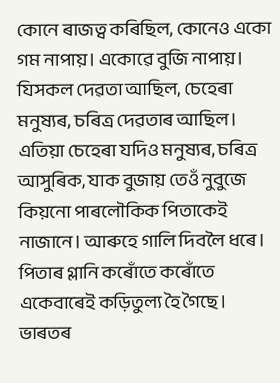কোনে ৰাজত্ব কৰিছিল, কোনেও একো গম নাপায়। একোৱে বুজি নাপায়। যিসকল দেৱতা আছিল, চেহেৰা মনুষ্যৰ, চৰিত্ৰ দেৱতাৰ আছিল। এতিয়া চেহেৰা যদিও মনুষ্যৰ, চৰিত্ৰ আসুৰিক, যাক বুজায় তেওঁ নুবুজে কিয়নো পাৰলৌকিক পিতাকেই নাজানে। আৰুহে গালি দিবলৈ ধৰে। পিতাৰ গ্লানি কৰোঁতে কৰোঁতে একেবাৰেই কড়িতুল্য হৈ গৈছে। ভাৰতৰ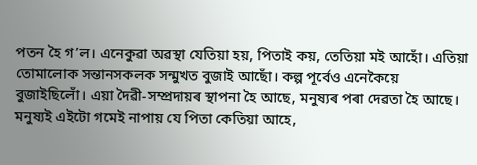পতন হৈ গ’ল। এনেকুৱা অৱস্থা যেতিয়া হয়, পিতাই কয়, তেতিয়া মই আহোঁ। এতিয়া তোমালোক সন্তানসকলক সন্মুখত বুজাই আছোঁ। কল্প পূৰ্বেও এনেকৈয়ে বুজাইছিলোঁ। এয়া দৈৱী-সম্প্ৰদায়ৰ স্থাপনা হৈ আছে, মনুষ্যৰ পৰা দেৱতা হৈ আছে। মনুষ্যই এইটো গমেই নাপায় যে পিতা কেতিয়া আহে,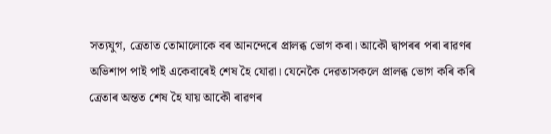সত্যযুগ, ত্ৰেতাত তোমালোকে বৰ আনন্দেৰে প্ৰালব্ধ ভোগ কৰা। আকৌ দ্বাপৰৰ পৰা ৰাৱণৰ অভিশাপ পাই পাই একেবাৰেই শেষ হৈ যোৱা। যেনেকৈ দেৱতাসকলে প্ৰালব্ধ ভোগ কৰি কৰি ত্ৰেতাৰ অন্তত শেষ হৈ যায় আকৌ ৰাৱণৰ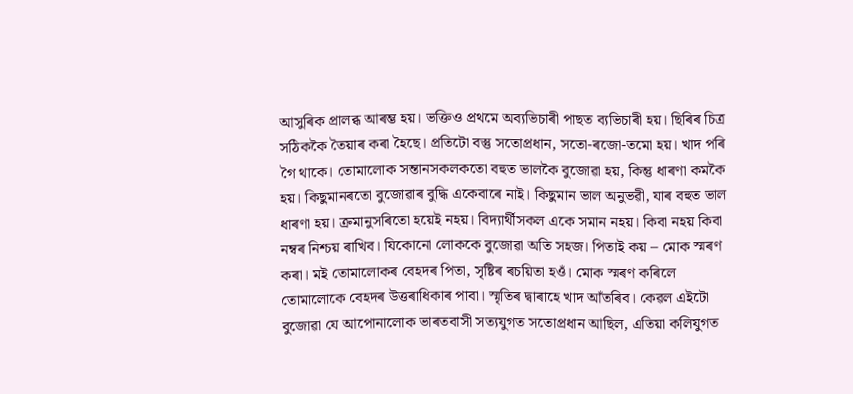আসুৰিক প্ৰালব্ধ আৰম্ভ হয়। ভক্তিও প্ৰথমে অব্যভিচাৰী পাছত ব্যভিচাৰী হয়। ছিৰিৰ চিত্ৰ সঠিককৈ তৈয়াৰ কৰা হৈছে। প্ৰতিটো বস্তু সতোপ্ৰধান, সতো-ৰজো-তমো হয়। খাদ পৰি গৈ থাকে। তোমালোক সন্তানসকলকতো বহুত ভালকৈ বুজোৱা হয়, কিন্তু ধাৰণা কমকৈ হয়। কিছুমানৰতো বুজোৱাৰ বুদ্ধি একেবাৰে নাই। কিছুমান ভাল অনুভৱী, যাৰ বহুত ভাল ধাৰণা হয়। ক্ৰমানুসৰিতো হয়েই নহয়। বিদ্যাৰ্থীসকল একে সমান নহয়। কিবা নহয় কিবা নম্বৰ নিশ্চয় ৰাখিব। যিকোনো লোককে বুজোৱা অতি সহজ। পিতাই কয় – মোক স্মৰণ কৰা। মই তোমালোকৰ বেহদৰ পিতা, সৃষ্টিৰ ৰচয়িতা হওঁ। মোক স্মৰণ কৰিলে তোমালোকে বেহদৰ উত্তৰাধিকাৰ পাবা। স্মৃতিৰ দ্বাৰাহে খাদ আঁতৰিব। কেৱল এইটো বুজোৱা যে আপোনালোক ভাৰতবাসী সত্যযুগত সতোপ্ৰধান আছিল, এতিয়া কলিযুগত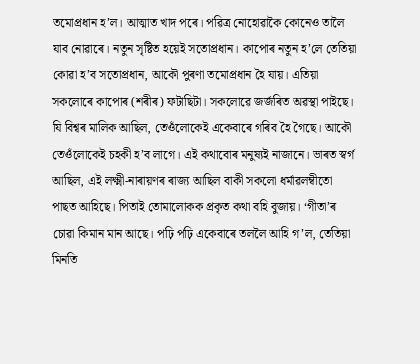তমোপ্ৰধান হ’ল। আত্মাত খাদ পৰে। পৱিত্ৰ নোহোৱাকৈ কোনেও তালৈ যাব নোৱাৰে। নতুন সৃষ্টিত হয়েই সতোপ্ৰধান। কাপোৰ নতুন হ’লে তেতিয়া কোৱা হ’ব সতোপ্ৰধান, আকৌ পুৰণা তমোপ্ৰধান হৈ যায়। এতিয়া সকলোৰে কাপোৰ (শৰীৰ) ফটাছিটা। সকলোৱে জৰ্জৰিত অৱস্থা পাইছে। যি বিশ্বৰ মালিক আছিল, তেওঁলোকেই একেবাৰে গৰিব হৈ গৈছে। আকৌ তেওঁলোকেই চহকী হ’ব লাগে। এই কথাবোৰ মনুষ্যই নাজানে। ভাৰত স্বৰ্গ আছিল, এই লক্ষ্মী-নাৰায়ণৰ ৰাজ্য আছিল বাকী সকলো ধৰ্মাৱলম্বীতো পাছত আহিছে। পিতাই তোমালোকক প্ৰকৃত কথা বহি বুজায়। ‘গীতা’ৰ চোৱা কিমান মান আছে। পঢ়ি পঢ়ি একেবাৰে তললৈ আহি গ’ল, তেতিয়া মিনতি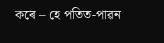কৰে – হে পতিত-পাৱন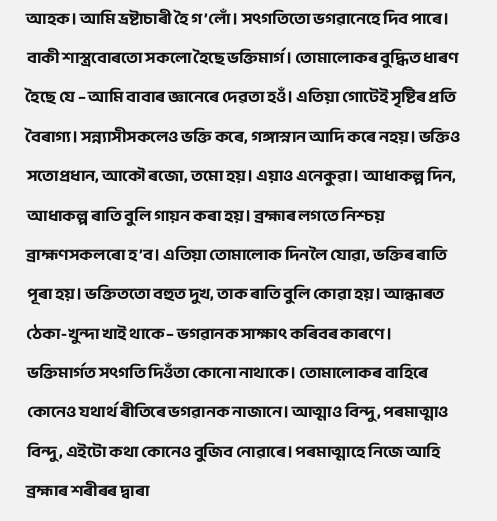আহক। আমি ভ্ৰষ্টাচাৰী হৈ গ’লোঁ। সৎগতিতো ভগৱানেহে দিব পাৰে। বাকী শাস্ত্ৰবোৰতো সকলো হৈছে ভক্তিমাৰ্গ। তোমালোকৰ বুদ্ধিত ধাৰণ হৈছে যে – আমি বাবাৰ জ্ঞানেৰে দেৱতা হওঁ। এতিয়া গোটেই সৃষ্টিৰ প্ৰতি বৈৰাগ্য। সন্ন্যাসীসকলেও ভক্তি কৰে, গঙ্গাস্নান আদি কৰে নহয়। ভক্তিও সতোপ্ৰধান, আকৌ ৰজো, তমো হয়। এয়াও এনেকুৱা। আধাকল্প দিন, আধাকল্প ৰাতি বুলি গায়ন কৰা হয়। ব্ৰহ্মাৰ লগতে নিশ্চয় ব্ৰাহ্মণসকলৰো হ’ব। এতিয়া তোমালোক দিনলৈ যোৱা, ভক্তিৰ ৰাতি পূৰা হয়। ভক্তিততো বহুত দুখ, তাক ৰাতি বুলি কোৱা হয়। আন্ধাৰত ঠেকা-খুন্দা খাই থাকে– ভগৱানক সাক্ষাৎ কৰিবৰ কাৰণে। ভক্তিমাৰ্গত সৎগতি দিওঁতা কোনো নাথাকে। তোমালোকৰ বাহিৰে কোনেও যথাৰ্থ ৰীতিৰে ভগৱানক নাজানে। আত্মাও বিন্দু, পৰমাত্মাও বিন্দু, এইটো কথা কোনেও বুজিব নোৱাৰে। পৰমাত্মাহে নিজে আহি ব্ৰহ্মাৰ শৰীৰৰ দ্বাৰা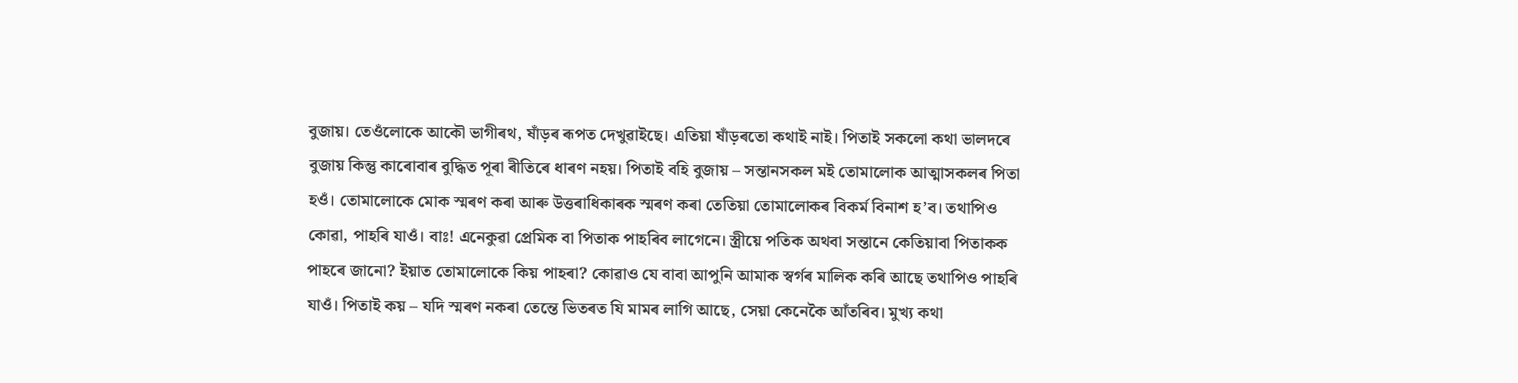বুজায়। তেওঁলোকে আকৌ ভাগীৰথ, ষাঁড়ৰ ৰূপত দেখুৱাইছে। এতিয়া ষাঁড়ৰতো কথাই নাই। পিতাই সকলো কথা ভালদৰে বুজায় কিন্তু কাৰোবাৰ বুদ্ধিত পূৰা ৰীতিৰে ধাৰণ নহয়। পিতাই বহি বুজায় – সন্তানসকল মই তোমালোক আত্মাসকলৰ পিতা হওঁ। তোমালোকে মোক স্মৰণ কৰা আৰু উত্তৰাধিকাৰক স্মৰণ কৰা তেতিয়া তোমালোকৰ বিকৰ্ম বিনাশ হ’ব। তথাপিও কোৱা, পাহৰি যাওঁ। বাঃ! এনেকুৱা প্ৰেমিক বা পিতাক পাহৰিব লাগেনে। স্ত্ৰীয়ে পতিক অথবা সন্তানে কেতিয়াবা পিতাকক পাহৰে জানো? ইয়াত তোমালোকে কিয় পাহৰা? কোৱাও যে বাবা আপুনি আমাক স্বৰ্গৰ মালিক কৰি আছে তথাপিও পাহৰি যাওঁ। পিতাই কয় – যদি স্মৰণ নকৰা তেন্তে ভিতৰত যি মামৰ লাগি আছে, সেয়া কেনেকৈ আঁতৰিব। মুখ্য কথা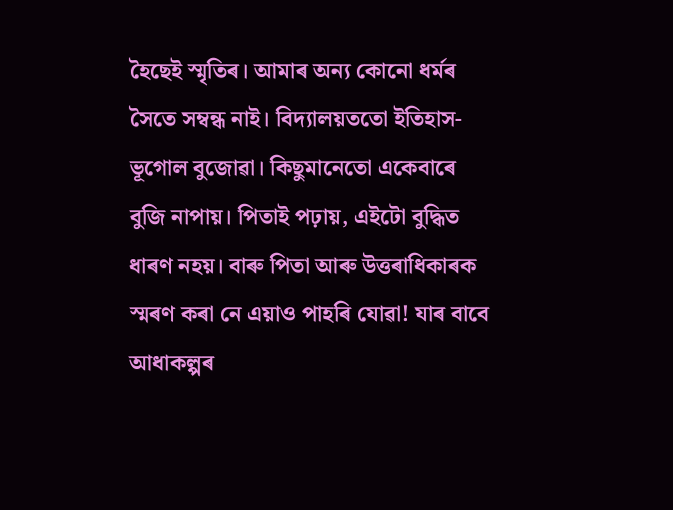হৈছেই স্মৃতিৰ। আমাৰ অন্য কোনো ধৰ্মৰ সৈতে সম্বন্ধ নাই। বিদ্যালয়ততো ইতিহাস-ভূগোল বুজোৱা। কিছুমানেতো একেবাৰে বুজি নাপায়। পিতাই পঢ়ায়, এইটো বুদ্ধিত ধাৰণ নহয়। বাৰু পিতা আৰু উত্তৰাধিকাৰক স্মৰণ কৰা নে এয়াও পাহৰি যোৱা! যাৰ বাবে আধাকল্পৰ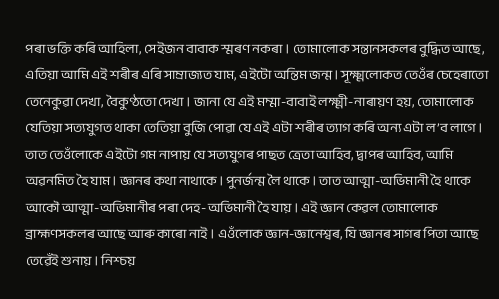পৰা ভক্তি কৰি আহিলা, সেইজন বাবাক স্মৰণ নকৰা। তোমালোক সন্তানসকলৰ বুদ্ধিত আছে, এতিয়া আমি এই শৰীৰ এৰি সাম্ৰাজ্যত যাম, এইটো অন্তিম জন্ম। সূক্ষ্মলোকত তেওঁৰ চেহেৰাতো তেনেকুৱা দেখা, বৈকুণ্ঠতো দেখা। জানা যে এই মম্মা-বাবাই লক্ষ্মী-নাৰায়ণ হয়, তোমালোক যেতিয়া সত্যযুগত থাকা তেতিয়া বুজি পোৱা যে এই এটা শৰীৰ ত্যাগ কৰি অন্য এটা ল’ব লাগে। তাত তেওঁলোকে এইটো গম নাপায় যে সত্যযুগৰ পাছত ত্ৰেতা আহিব, দ্বাপৰ আহিব, আমি অৱনমিত হৈ যাম। জ্ঞানৰ কথা নাথাকে। পুনৰ্জন্ম লৈ থাকে। তাত আত্মা-অভিমানী হৈ থাকে আকৌ আত্মা-অভিমানীৰ পৰা দেহ-অভিমানী হৈ যায়। এই জ্ঞান কেৱল তোমালোক ব্ৰাহ্মণসকলৰ আছে আৰু কাৰো নাই। এওঁলোক জ্ঞান-জ্ঞানেশ্বৰ, যি জ্ঞানৰ সাগৰ পিতা আছে তেৱেঁই শুনায়। নিশ্চয়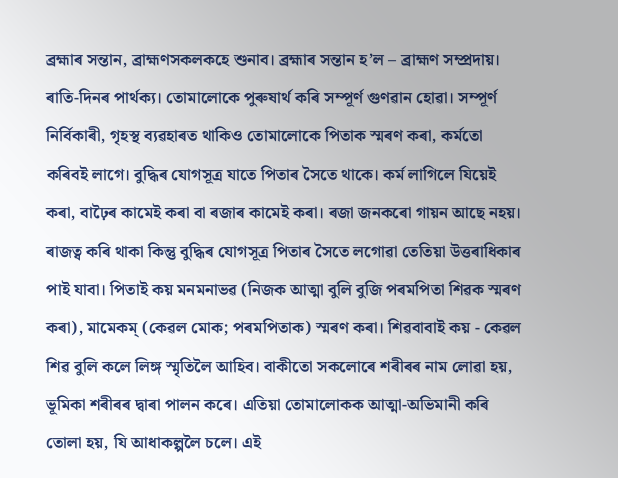ব্ৰহ্মাৰ সন্তান, ব্ৰাহ্মণসকলকহে শুনাব। ব্ৰহ্মাৰ সন্তান হ’ল – ব্ৰাহ্মণ সম্প্ৰদায়। ৰাতি-দিনৰ পাৰ্থক্য। তোমালোকে পুৰুষাৰ্থ কৰি সম্পূৰ্ণ গুণৱান হোৱা। সম্পূৰ্ণ নিৰ্বিকাৰী, গৃহস্থ ব্যৱহাৰত থাকিও তোমালোকে পিতাক স্মৰণ কৰা, কৰ্মতো কৰিবই লাগে। বুদ্ধিৰ যোগসূত্ৰ যাতে পিতাৰ সৈতে থাকে। কৰ্ম লাগিলে যিয়েই কৰা, বাঢ়ৈৰ কামেই কৰা বা ৰজাৰ কামেই কৰা। ৰজা জনকৰো গায়ন আছে নহয়। ৰাজত্ব কৰি থাকা কিন্তু বুদ্ধিৰ যোগসূত্ৰ পিতাৰ সৈতে লগোৱা তেতিয়া উত্তৰাধিকাৰ পাই যাবা। পিতাই কয় মনমনাভৱ (নিজক আত্মা বুলি বুজি পৰমপিতা শিৱক স্মৰণ কৰা), মামেকম্‌ (কেৱল মোক; পৰমপিতাক) স্মৰণ কৰা। শিৱবাবাই কয় - কেৱল শিৱ বুলি কলে লিঙ্গ স্মৃতিলৈ আহিব। বাকীতো সকলোৰে শৰীৰৰ নাম লোৱা হয়, ভূমিকা শৰীৰৰ দ্বাৰা পালন কৰে। এতিয়া তোমালোকক আত্মা-অভিমানী কৰি তোলা হয়, যি আধাকল্পলৈ চলে। এই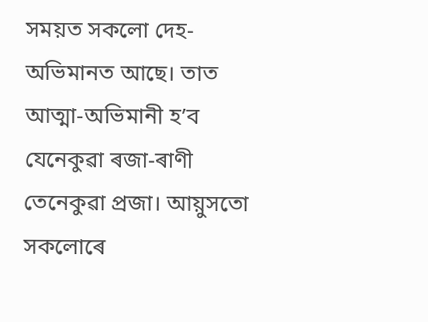সময়ত সকলো দেহ-অভিমানত আছে। তাত আত্মা-অভিমানী হ’ব যেনেকুৱা ৰজা-ৰাণী তেনেকুৱা প্ৰজা। আয়ুসতো সকলোৰে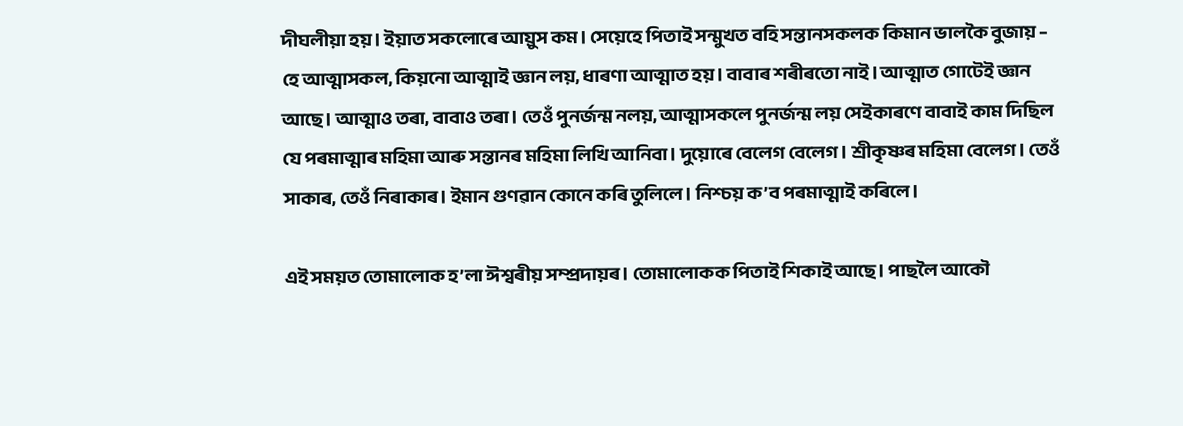দীঘলীয়া হয়। ইয়াত সকলোৰে আয়ুস কম। সেয়েহে পিতাই সন্মুখত বহি সন্তানসকলক কিমান ভালকৈ বুজায় – হে আত্মাসকল, কিয়নো আত্মাই জ্ঞান লয়, ধাৰণা আত্মাত হয়। বাবাৰ শৰীৰতো নাই। আত্মাত গোটেই জ্ঞান আছে। আত্মাও তৰা, বাবাও তৰা। তেওঁ পুনৰ্জন্ম নলয়, আত্মাসকলে পুনৰ্জন্ম লয় সেইকাৰণে বাবাই কাম দিছিল যে পৰমাত্মাৰ মহিমা আৰু সন্তানৰ মহিমা লিখি আনিবা। দুয়োৰে বেলেগ বেলেগ। শ্ৰীকৃষ্ণৰ মহিমা বেলেগ। তেওঁ সাকাৰ, তেওঁ নিৰাকাৰ। ইমান গুণৱান কোনে কৰি তুলিলে। নিশ্চয় ক’ব পৰমাত্মাই কৰিলে।

এই সময়ত তোমালোক হ’লা ঈশ্বৰীয় সম্প্ৰদায়ৰ। তোমালোকক পিতাই শিকাই আছে। পাছলৈ আকৌ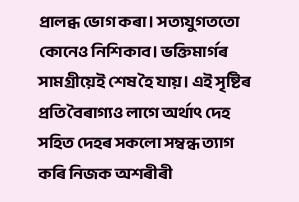প্ৰালব্ধ ভোগ কৰা। সত্যযুগততো কোনেও নিশিকাব। ভক্তিমাৰ্গৰ সামগ্ৰীয়েই শেষ হৈ যায়। এই সৃষ্টিৰ প্ৰতি বৈৰাগ্যও লাগে অৰ্থাৎ দেহ সহিত দেহৰ সকলো সম্বন্ধ ত্যাগ কৰি নিজক অশৰীৰী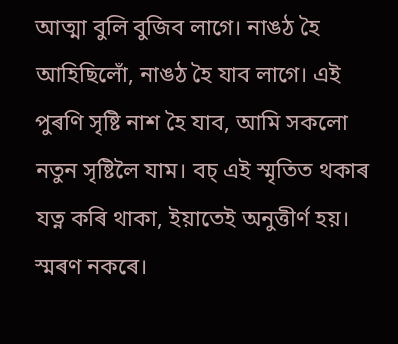আত্মা বুলি বুজিব লাগে। নাঙঠ হৈ আহিছিলোঁ, নাঙঠ হৈ যাব লাগে। এই পুৰণি সৃষ্টি নাশ হৈ যাব, আমি সকলো নতুন সৃষ্টিলৈ যাম। বচ্‌ এই স্মৃতিত থকাৰ যত্ন কৰি থাকা, ইয়াতেই অনুত্তীৰ্ণ হয়। স্মৰণ নকৰে।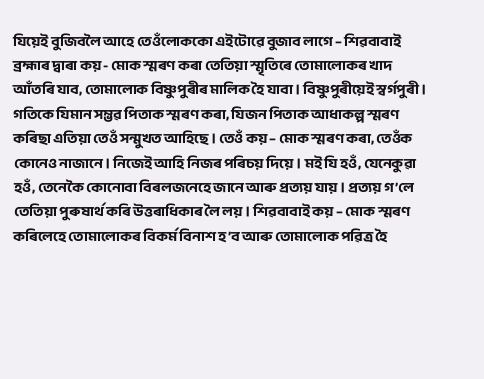যিয়েই বুজিবলৈ আহে তেওঁলোককো এইটোৱে বুজাব লাগে – শিৱবাবাই ব্ৰহ্মাৰ দ্বাৰা কয় - মোক স্মৰণ কৰা তেতিয়া স্মৃতিৰে তোমালোকৰ খাদ আঁতৰি যাব, তোমালোক বিষ্ণুপুৰীৰ মালিক হৈ যাবা। বিষ্ণুপুৰীয়েই স্বৰ্গপুৰী। গতিকে যিমান সম্ভৱ পিতাক স্মৰণ কৰা, যিজন পিতাক আধাকল্প স্মৰণ কৰিছা এতিয়া তেওঁ সন্মুখত আহিছে। তেওঁ কয় – মোক স্মৰণ কৰা, তেওঁক কোনেও নাজানে। নিজেই আহি নিজৰ পৰিচয় দিয়ে। মই যি হওঁ, যেনেকুৱা হওঁ, তেনেকৈ কোনোবা বিৰলজনেহে জানে আৰু প্ৰত্যয় যায়। প্ৰত্যয় গ’লে তেতিয়া পুৰুষাৰ্থ কৰি উত্তৰাধিকাৰ লৈ লয়। শিৱবাবাই কয় – মোক স্মৰণ কৰিলেহে তোমালোকৰ বিকৰ্ম বিনাশ হ’ব আৰু তোমালোক পৱিত্ৰ হৈ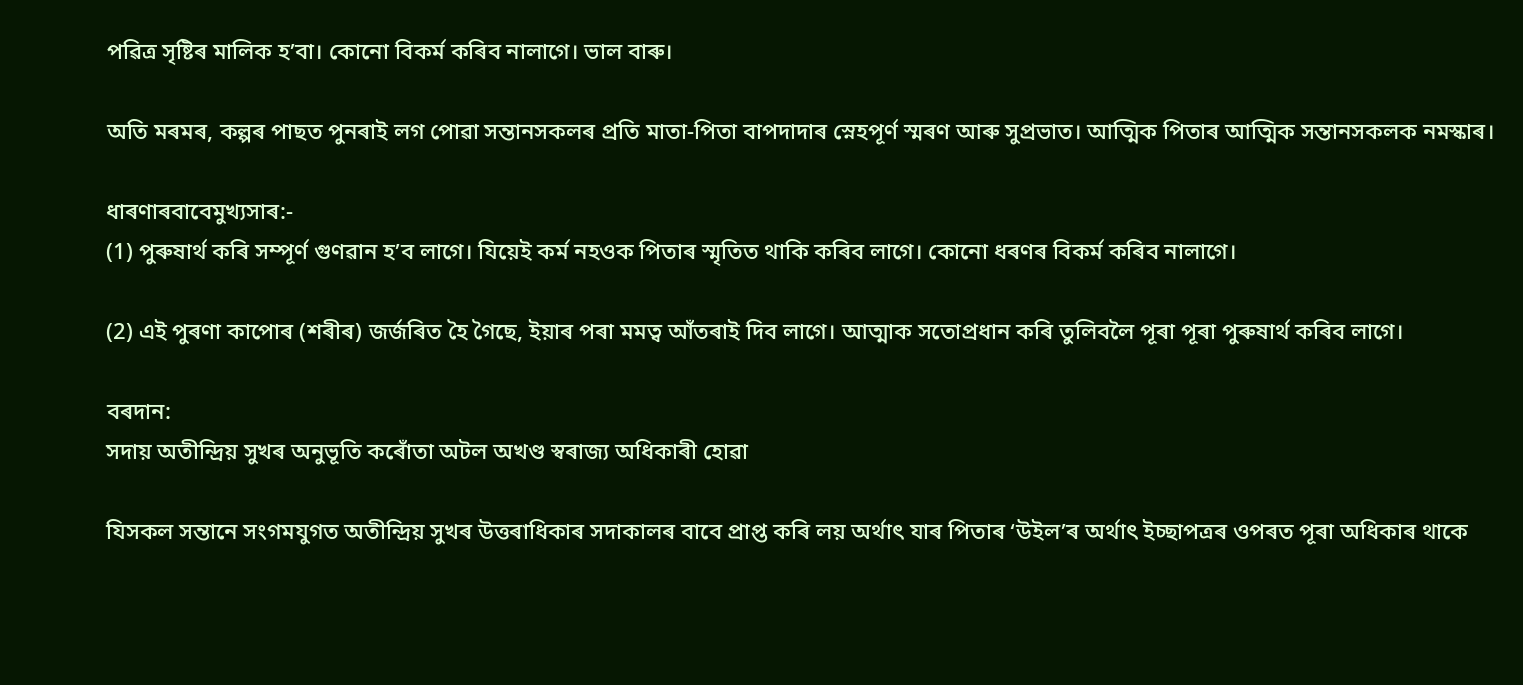পৱিত্ৰ সৃষ্টিৰ মালিক হ’বা। কোনো বিকৰ্ম কৰিব নালাগে। ভাল বাৰু।

অতি মৰমৰ, কল্পৰ পাছত পুনৰাই লগ পোৱা সন্তানসকলৰ প্ৰতি মাতা-পিতা বাপদাদাৰ স্নেহপূৰ্ণ স্মৰণ আৰু সুপ্ৰভাত। আত্মিক পিতাৰ আত্মিক সন্তানসকলক নমস্কাৰ।

ধাৰণাৰবাবেমুখ্যসাৰ:-
(1) পুৰুষাৰ্থ কৰি সম্পূৰ্ণ গুণৱান হ’ব লাগে। যিয়েই কৰ্ম নহওক পিতাৰ স্মৃতিত থাকি কৰিব লাগে। কোনো ধৰণৰ বিকৰ্ম কৰিব নালাগে।

(2) এই পুৰণা কাপোৰ (শৰীৰ) জৰ্জৰিত হৈ গৈছে, ইয়াৰ পৰা মমত্ব আঁতৰাই দিব লাগে। আত্মাক সতোপ্ৰধান কৰি তুলিবলৈ পূৰা পূৰা পুৰুষাৰ্থ কৰিব লাগে।

বৰদান:
সদায় অতীন্দ্ৰিয় সুখৰ অনুভূতি কৰোঁতা অটল অখণ্ড স্বৰাজ্য অধিকাৰী হোৱা

যিসকল সন্তানে সংগমযুগত অতীন্দ্ৰিয় সুখৰ উত্তৰাধিকাৰ সদাকালৰ বাবে প্ৰাপ্ত কৰি লয় অৰ্থাৎ যাৰ পিতাৰ ‘উইল’ৰ অৰ্থাৎ ইচ্ছাপত্ৰৰ ওপৰত পূৰা অধিকাৰ থাকে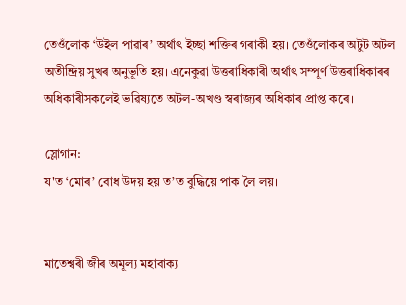তেওঁলোক ‘উইল পাৱাৰ’ অৰ্থাৎ ইচ্ছা শক্তিৰ গৰাকী হয়। তেওঁলোকৰ অটুট অটল অতীন্দ্ৰিয় সুখৰ অনুভূতি হয়। এনেকুৱা উত্তৰাধিকাৰী অৰ্থাৎ সম্পূৰ্ণ উত্তৰাধিকাৰৰ অধিকাৰীসকলেই ভৱিষ্যতে অটল-অখণ্ড স্বৰাজ্যৰ অধিকাৰ প্ৰাপ্ত কৰে।

স্লোগান:
য'ত ‘মোৰ’ বোধ উদয় হয় ত’ত বুদ্ধিয়ে পাক লৈ লয়।


মাতেশ্বৰী জীৰ অমূল্য মহাবাক্য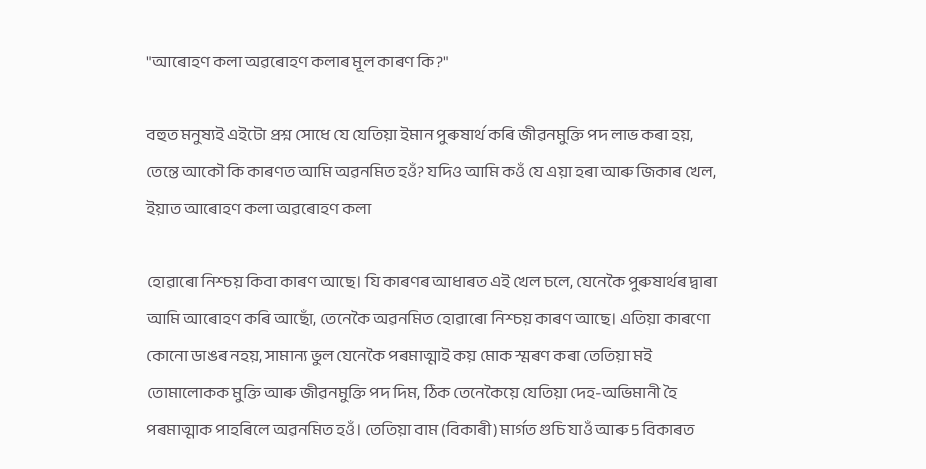"আৰোহণ কলা অৱৰোহণ কলাৰ মূল কাৰণ কি?"

বহুত মনুষ্যই এইটো প্ৰশ্ন সোধে যে যেতিয়া ইমান পুৰুষাৰ্থ কৰি জীৱনমুক্তি পদ লাভ কৰা হয়, তেন্তে আকৌ কি কাৰণত আমি অৱনমিত হওঁ? যদিও আমি কওঁ যে এয়া হৰা আৰু জিকাৰ খেল, ইয়াত আৰোহণ কলা অৱৰোহণ কলা

হোৱাৰো নিশ্চয় কিবা কাৰণ আছে। যি কাৰণৰ আধাৰত এই খেল চলে, যেনেকৈ পুৰুষাৰ্থৰ দ্বাৰা আমি আৰোহণ কৰি আছোঁ, তেনেকৈ অৱনমিত হোৱাৰো নিশ্চয় কাৰণ আছে। এতিয়া কাৰণো কোনো ডাঙৰ নহয়, সামান্য ভুল যেনেকৈ পৰমাত্মাই কয় মোক স্মৰণ কৰা তেতিয়া মই তোমালোকক মুক্তি আৰু জীৱনমুক্তি পদ দিম, ঠিক তেনেকৈয়ে যেতিয়া দেহ-অভিমানী হৈ পৰমাত্মাক পাহৰিলে অৱনমিত হওঁ। তেতিয়া বাম (বিকাৰী) মাৰ্গত গুচি যাওঁ আৰু 5 বিকাৰত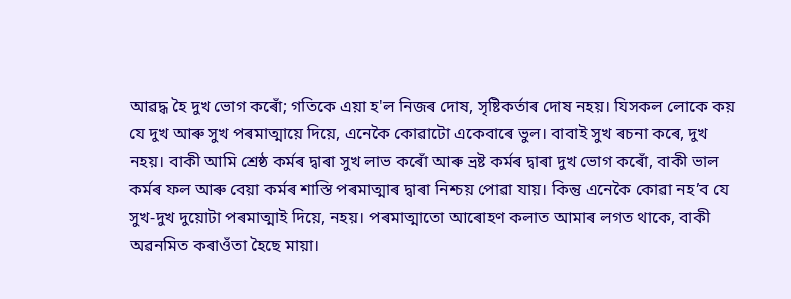আৱদ্ধ হৈ দুখ ভোগ কৰোঁ; গতিকে এয়া হ'ল নিজৰ দোষ, সৃষ্টিকৰ্তাৰ দোষ নহয়। যিসকল লোকে কয় যে দুখ আৰু সুখ পৰমাত্মায়ে দিয়ে, এনেকৈ কোৱাটো একেবাৰে ভুল। বাবাই সুখ ৰচনা কৰে, দুখ নহয়। বাকী আমি শ্ৰেষ্ঠ কৰ্মৰ দ্বাৰা সুখ লাভ কৰোঁ আৰু ভ্ৰষ্ট কৰ্মৰ দ্বাৰা দুখ ভোগ কৰোঁ, বাকী ভাল কৰ্মৰ ফল আৰু বেয়া কৰ্মৰ শাস্তি পৰমাত্মাৰ দ্বাৰা নিশ্চয় পোৱা যায়। কিন্তু এনেকৈ কোৱা নহ’ব যে সুখ-দুখ দুয়োটা পৰমাত্মাই দিয়ে, নহয়। পৰমাত্মাতো আৰোহণ কলাত আমাৰ লগত থাকে, বাকী অৱনমিত কৰাওঁতা হৈছে মায়া।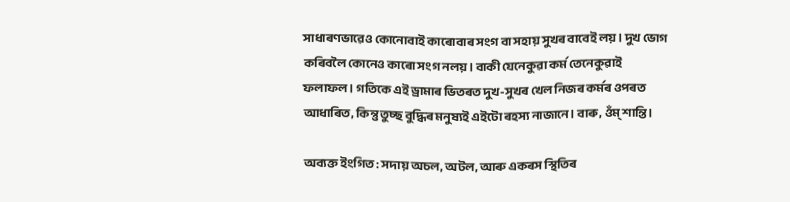সাধাৰণভাৱেও কোনোবাই কাৰোবাৰ সংগ বা সহায় সুখৰ বাবেই লয়। দুখ ভোগ কৰিবলৈ কোনেও কাৰো সংগ নলয়। বাকী যেনেকুৱা কৰ্ম তেনেকুৱাই ফলাফল। গতিকে এই ড্ৰামাৰ ভিতৰত দুখ-সুখৰ খেল নিজৰ কৰ্মৰ ওপৰত আধাৰিত, কিন্তু তুচ্ছ বুদ্ধিৰ মনুষ্যই এইটো ৰহস্য নাজানে। বাৰু, ওঁম্‌ শান্তি।

অব্যক্ত ইংগিত: সদায় অচল, অটল, আৰু একৰস স্থিতিৰ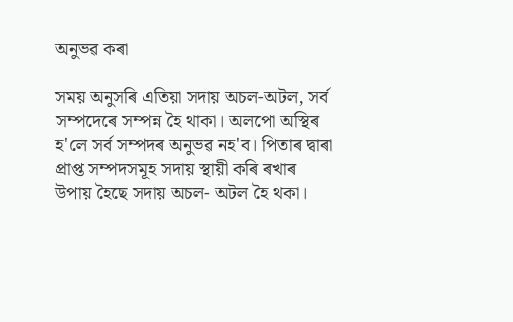অনুভৱ কৰা

সময় অনুসৰি এতিয়া সদায় অচল-অটল, সৰ্ব সম্পদেৰে সম্পন্ন হৈ থাকা। অলপো অস্থিৰ হ'লে সৰ্ব সম্পদৰ অনুভৱ নহ'ব। পিতাৰ দ্বাৰা প্ৰাপ্ত সম্পদসমূহ সদায় স্থায়ী কৰি ৰখাৰ উপায় হৈছে সদায় অচল- অটল হৈ থকা।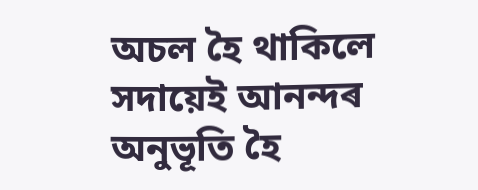অচল হৈ থাকিলে সদায়েই আনন্দৰ অনুভূতি হৈ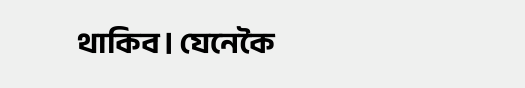থাকিব। যেনেকৈ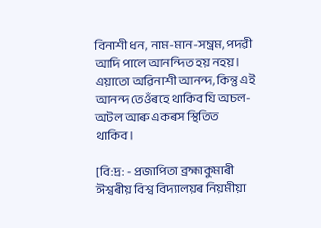বিনাশী ধন, নাম-মান-সম্ভ্ৰম, পদৱী আদি পালে আনন্দিত হয় নহয়। এয়াতো অৱিনাশী আনন্দ, কিন্তু এই আনন্দ তেওঁৰহে থাকিব যি অচল-অটল আৰু একৰস স্থিতিত থাকিব।

[বি:দ্ৰ: - প্ৰজাপিতা ব্ৰহ্মাকুমাৰী ঈশ্বৰীয় বিশ্ব বিদ্যালয়ৰ নিয়মীয়া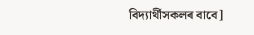বিদ্যাৰ্থীসকলৰ বাবে]